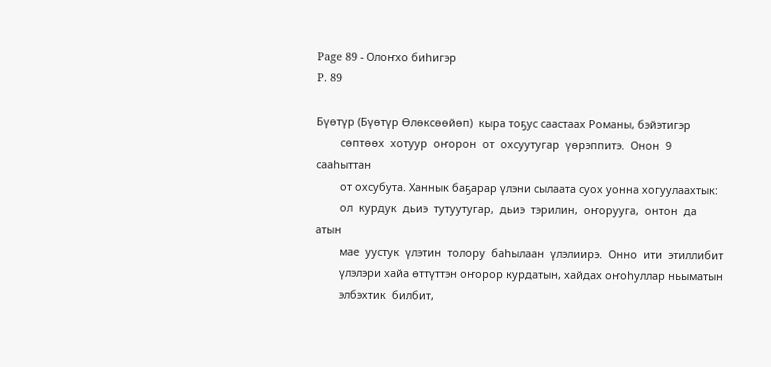Page 89 - Олоҥхо биһигэр
P. 89

Бүөтүр (Бүөтүр Өлөксөөйөп)  кыра тоҕус саастаах Романы, бэйэтигэр
        сөптөөх  хотуур  оҥорон  от  охсуутугар  үөрэппитэ.  Онон  9  сааһыттан
        от охсубута. Ханнык баҕарар үлэни сылаата суох уонна хогуулаахтык:
        ол  курдук  дьиэ  тутуутугар,  дьиэ  тэрилин,  оҥорууга,  онтон  да  атын
        мае  уустук  үлэтин  толору  баһылаан  үлэлиирэ.  Онно  ити  этиллибит
        үлэлэри хайа өттүттэн оҥорор курдатын, хайдах оҥоһуллар ньыматын
        элбэхтик  билбит,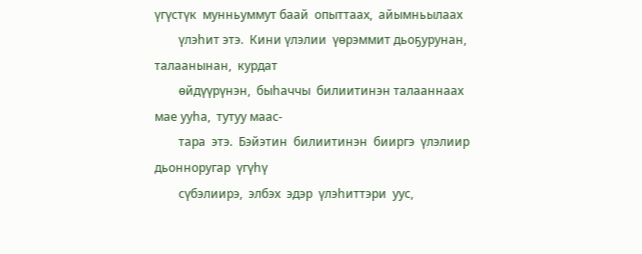үгүстүк  мунньуммут баай  опыттаах,  айымньылаах
        үлэһит этэ.  Кини үлэлии  үөрэммит дьоҕурунан,  талаанынан,  курдат
        өйдүүрүнэн,  быһаччы  билиитинэн талааннаах мае ууһа,  тутуу маас-
        тара  этэ.  Бэйэтин  билиитинэн  бииргэ  үлэлиир  дьонноругар  үгүһү
        сүбэлиирэ,  элбэх  эдэр  үлэһиттэри  уус,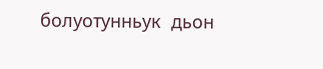болуотунньук  дьон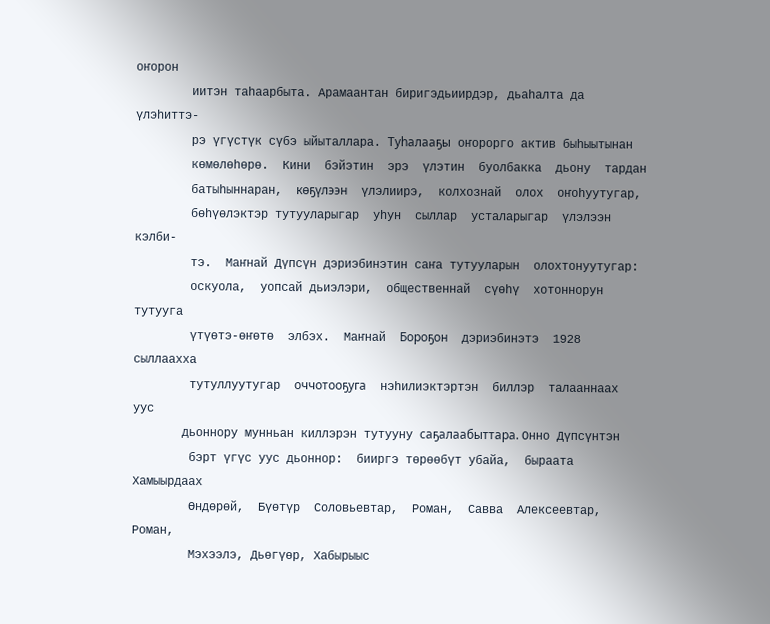оҥорон
        иитэн таһаарбыта. Арамаантан биригэдьиирдэр, дьаһалта да үлэһиттэ-
        рэ үгүстүк сүбэ ыйыталлара. Туһалааҕы оҥорорго актив быһыытынан
        көмөлөһөрө.  Кини  бэйэтин  эрэ  үлэтин  буолбакка  дьону  тардан
        батыһыннаран,  көҕүлээн  үлэлиирэ,  колхознай  олох  оҥоһуутугар,
        бөһүөлэктэр тутууларыгар  уһун  сыллар  усталарыгар  үлэлээн  кэлби-
        тэ.  Маҥнай Дүпсүн дэриэбинэтин саҥа тутууларын  олохтонуутугар:
        оскуола,  уопсай дьиэлэри,  общественнай  сүөһү  хотоннорун  тутууга
        үтүөтэ-өҥөтө  элбэх.  Маҥнай  Бороҕон  дэриэбинэтэ  1928  сыллаахха
        тутуллуутугар  оччотооҕуга  нэһилиэктэртэн  биллэр  талааннаах  уус
       дьоннору мунньан киллэрэн тутууну саҕалаабыттара. Онно Дүпсүнтэн
        бэрт үгүс уус дьоннор:  бииргэ төрөөбүт убайа,  быраата Хамыырдаах
        Өндөрөй,  Бүөтүр  Соловьевтар,  Роман,  Савва  Алексеевтар,  Роман,
        Мэхээлэ, Дьөгүөр, Хабырыыс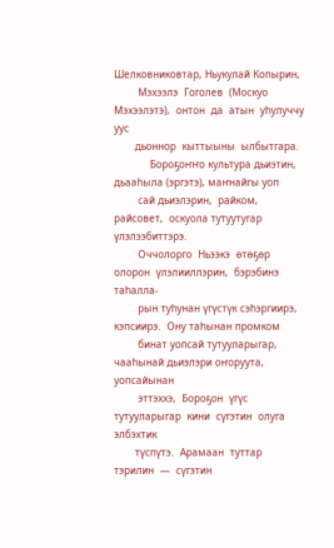Шелковниковтар, Ньукулай Копырин,
        Мэхээлэ  Гоголев  (Москуо  Мэхээлэтэ),  онтон  да  атын  уһулуччу уус
       дьоннор  кыттыыны  ылбытгара.
            Бороҕоҥҥо культура дьиэтин, дьааһыла (эргэтэ), маҥнайгы уоп
        сай дьиэлэрин,  райком, райсовет,  оскуола тутуутугар үлэлээбиттэрэ.
        Оччолорго  Ньээкэ  өтөҕөр  олорон  үлэлииллэрин,  бэрэбинэ таһалла-
        рын туһунан үгүстүк сэһэргиирэ,  кэпсиирэ.  Ону таһынан промком
        бинат уопсай тутууларыгар, чааһынай дьиэлэри оҥоруута, уопсайынан
        эттэххэ,  Бороҕон  үгүс  тутууларыгар  кини  сүгэтин  олуга  элбэхтик
       түспүтэ.  Арамаан  туттар  тэрилин  —  сүгэтин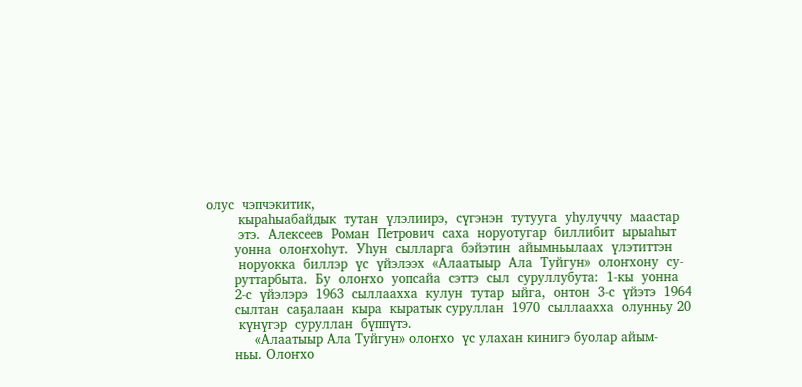олус  чэпчэкитик,
        кыраһыабайдык  тутан  үлэлиирэ,  сүгэнэн  тутууга  уһулуччу  маастар
        этэ.  Алексеев  Роман  Петрович  саха  норуотугар  биллибит  ырыаһыт
       уонна  олоҥхоһут.  Уһун  сылларга  бэйэтин  айымньылаах  үлэтиттэн
        норуокка  биллэр  үс  үйэлээх  «Алаатыыр  Ала  Туйгун»  олоҥхону  су-
       руттарбыта.  Бу  олоҥхо  уопсайа  сэттэ  сыл  суруллубута:  1-кы  уонна
       2-с  үйэлэрэ  1963  сыллаахха  кулун  тутар  ыйга,  онтон  3-с  үйэтэ  1964
       сылтан  саҕалаан  кыра  кыратык суруллан  1970  сыллаахха  олунньу 20
        күнүгэр  суруллан  бүппүтэ.
            «Алаатыыр Ала Туйгун» олоҥхо  үс улахан кинигэ буолар айым-
       ньы. Олоҥхо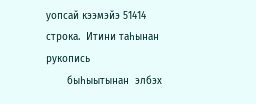уопсай кээмэйэ 51414 строка.  Итини таһынан рукопись
       быһыытынан  элбэх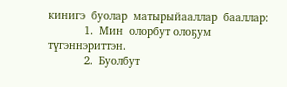кинигэ  буолар  матырыйааллар  бааллар:
            1.  Мин  олорбут олоҕум түгэннэриттэн.
            2.  Буолбут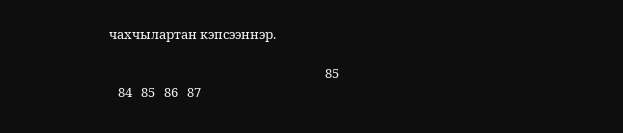чахчылартан кэпсээннэр.

                                                                        85
   84   85   86   87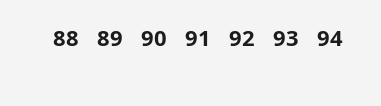88   89   90   91   92   93   94